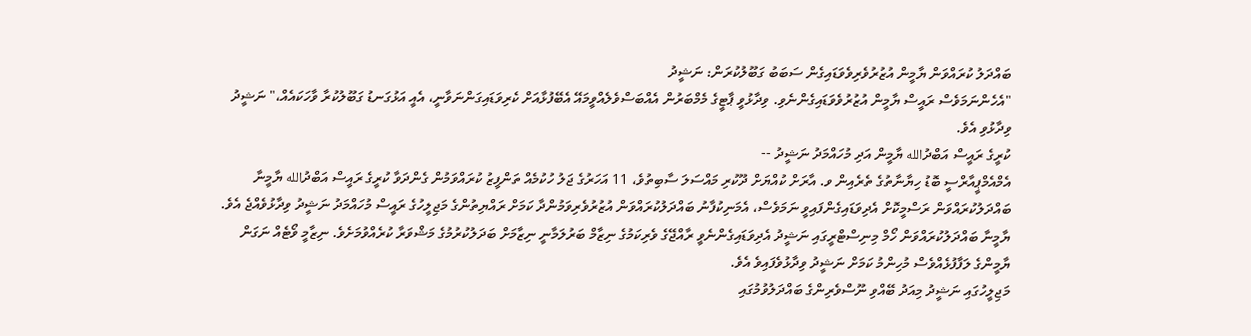ބައްދަލު ކުރައްވަން ޔާމީން އުޒުރުވެރިވެވަޑައިގެން ސަބަބު ގަބޫލުކުރަން: ނަޝީދު
"އެހެންނަމަވެސް ރައީސް ޔާމީން އުޒުރުވެވަޑައިގެންނެވި. ވިދާޅުވީ ޕާޓީގެ މެމްބަރުން އެއްބަސްވެލެއްވީމައޭ އެބޭފުޅާއަށް ކެރިވަޑައިގަންނަވާނީ، އެއީ އަޅުގަނޑު ގަބޫލުކުރާ ވާހަކައެއް،" ނަޝީދު ވިދާޅުވި އެވެ.
ކުރީގެ ރައީސް އަބްދުالله ޔާމީން އަދި މުހައްމަދު ނަޝީދު --
އެމްއެމްޕީއާރްސީ ބޮޑު ހިޔާނާތުގެ ތެރެއިން ވ. އާރަށް ކުއްޔަށް ދޫކުރި މައްސަލަ ސާބިތުވެ، 11 އަހަރުގެ ޖަލު ހުކުމެއް ތަންފީޒު ކުރައްވަމުން ގެންދަވާ ކުރީގެ ރައީސް އަބްދުالله ޔާމީނާ ބައްދަލުކުރައްވަން ރަސްމީކޮށް އެދިވަޑައިގެންފައިވީ ނަމަވެސް، އެމަނިކުފާނު ބައްދަލުކުރައްވަން އުޒުރުވެރިވަމުންދާ ކަމަށް ރައްޔިތުންގެ މަޖިލީހުގެ ރައީސް މުހައްމަދު ނަޝީދު ވިދާޅުވެއްޖެ އެވެ.
ޔާމީނާ ބައްދަލުކުރައްވަން ހޯމް މިނިސްޓްރީގައި ނަޝީދު އެދިވަޑައިގެންނެވީ ރާއްޖޭގެ ވެރިކަމުގެ ނިޒާމް ބަރުލަމާނީ ނިޒާމަށް ބަދަލުކުރުމުގެ މަޝްވަރާ ކުރެއްވުމަށެވެ. ނިޒާމީ ވޯޓެއް ނަގަން ޔާމީންގެ ލަފާފުޅެއްވެސް މުހިންމު ކަމަށް ނަޝީދު ވިދާޅުވެފައިވެ އެވެ.
މަޖިލީހުގައި ނަޝީދު މިއަދު ބޭއްވި ނޫސްވެރިންގެ ބައްދަލުވުމުގައި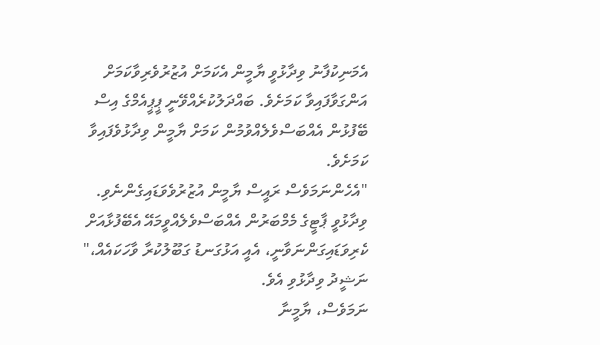އެމަނިކުފާނު ވިދާޅުވީ ޔާމީން އެކަމަށް އުޒުރުވެރިވާކަމަށް އަންގަވާފައިވާ ކަމަށެވެ. ބައްދަލުކުރެއްވޭނީ ޕީޕީއެމްގެ އިސް ބޭފުޅުން އެއްބަސްވެލެއްވުމުން ކަމަށް ޔާމީން ވިދާޅުވެފައިވާ ކަމަށެވެ.
"އެހެންނަމަވެސް ރައީސް ޔާމީން އުޒުރުވެވަޑައިގެންނެވި. ވިދާޅުވީ ޕާޓީގެ މެމްބަރުން އެއްބަސްވެލެއްވީމައޭ އެބޭފުޅާއަށް ކެރިވަޑައިގަންނަވާނީ، އެއީ އަޅުގަނޑު ގަބޫލުކުރާ ވާހަކައެއް،" ނަޝީދު ވިދާޅުވި އެވެ.
ނަމަވެސް، ޔާމީނާ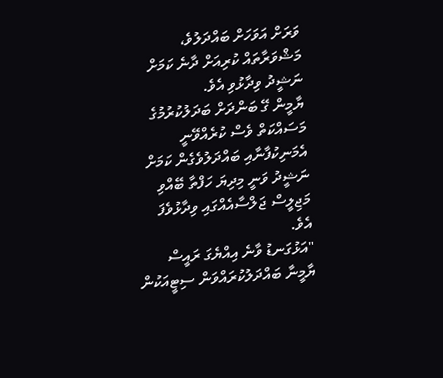ވަރަށް އަވަހަށް ބައްދަލުވެ، މަޝްވަރާތައް ކުރިއަށް ދާނެ ކަމަށް ނަޝީދު ވިދާޅުވި އެވެ.
ޔާމީން ގޭ ބަންދަށް ބަދަލުކުރުމުގެ މަސައްކަތް ވެސް ކުރެއްވޭނީ އެމަނިކުފާނާއި ބައްދަލުވެގެން ކަމަށް ނަޝީދު ވަނީ މިދިޔަ ހަފްތާ ބޭއްވި މަޖިލީސް ޖަލްސާއެއްގައި ވިދާޅުވެފަ އެވެ.
"އަޅުގަނޑު ވާނެ އިއްޔެގަ ރައީސް ޔާމީނާ ބައްދަލުކުރައްވަން ސިޓީއަކުން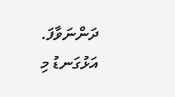ދަންނަވާފަ. އަޅުގަނޑު މި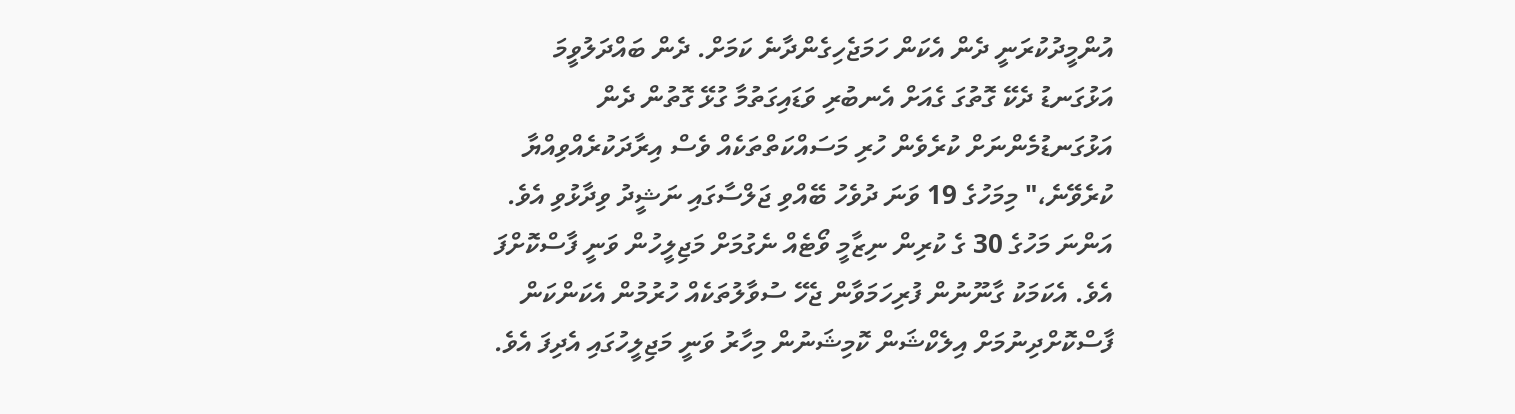އުންމީދުކުރަނީ ދެން އެކަން ހަމަޖެހިގެންދާނެ ކަމަށް. ދެން ބައްދަލުވީމަ އަޅުގަނޑު ދެކޭ ގޮތުގަ ގެއަށް އެނބުރި ވަޑައިގަތުމާ ގުޅޭ ގޮތުން ދެން އަޅުގަނޑުމެންނަށް ކުރެވެން ހުރި މަސައްކަތްތަކެއް ވެސް އިރާދަކުރެއްވިއްޔާ ކުރެވޭނެ،" މިމަހުގެ 19 ވަނަ ދުވެހު ބޭއްވި ޖަލްސާގައި ނަޝީދު ވިދާޅުވި އެވެ.
އަންނަ މަހުގެ 30 ގެ ކުރިން ނިޒާމީ ވޯޓެއް ނެގުމަށް މަޖިލީހުން ވަނީ ފާސްކޮށްފަ އެވެ. އެކަމަކު ގާނޫނުން ފުރިހަމަވާން ޖެހޭ ސުވާލުތަކެއް ހުރުމުން އެކަންކަން ފާސްކޮށްދިނުމަށް އިލެކްޝަން ކޮމިޝަނުން މިހާރު ވަނީ މަޖިލީހުގައި އެދިފަ އެވެ.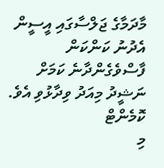މާދަމާގެ ޖަލްސާގައި އީސީން އެދުނު ކަންކަން ފާސްވެގެންދާނެ ކަމަށް ނަޝީދު މިއަދު ވިދާޅުވި އެވެ.
ކޮމެންޓް
މި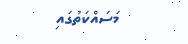މަސައްކަތުގައި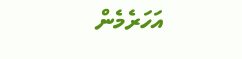އަހަރެމެން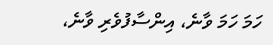ހަމަ ހަމަ ވާނެ، އިންސާފުވެރި ވާނެ،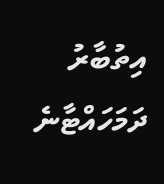އިތުބާރު ދަމަހައްޓާނެ